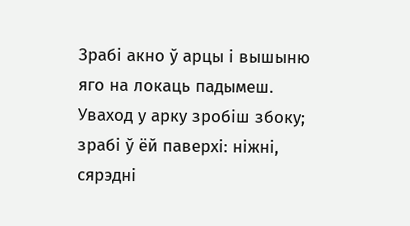Зрабі акно ў арцы і вышыню яго на локаць падымеш. Уваход у арку зробіш збоку; зрабі ў ёй паверхі: ніжні, сярэдні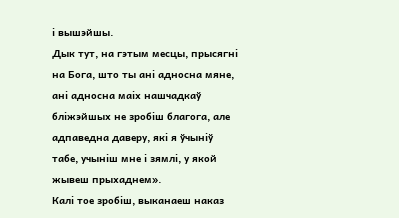і вышэйшы.
Дык тут, на гэтым месцы, прысягні на Бога, што ты ані адносна мяне, ані адносна маіх нашчадкаў бліжэйшых не зробіш благога, але адпаведна даверу, які я ўчыніў табе, учыніш мне і зямлі, у якой жывеш прыхаднем».
Калі тое зробіш, выканаеш наказ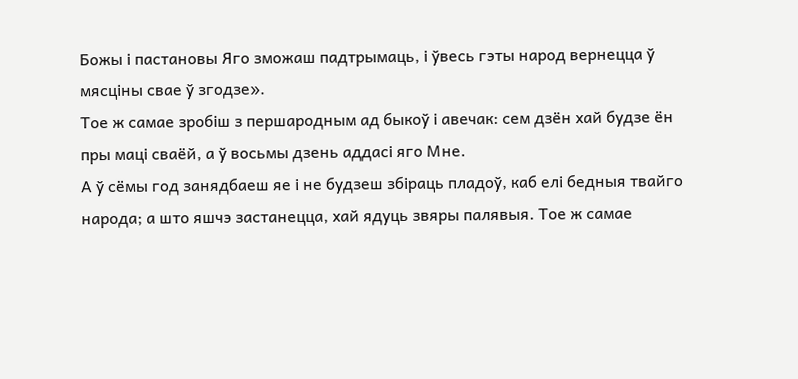Божы і пастановы Яго зможаш падтрымаць, і ўвесь гэты народ вернецца ў мясціны свае ў згодзе».
Тое ж самае зробіш з першародным ад быкоў і авечак: сем дзён хай будзе ён пры маці сваёй, а ў восьмы дзень аддасі яго Мне.
А ў сёмы год занядбаеш яе і не будзеш збіраць пладоў, каб елі бедныя твайго народа; а што яшчэ застанецца, хай ядуць звяры палявыя. Тое ж самае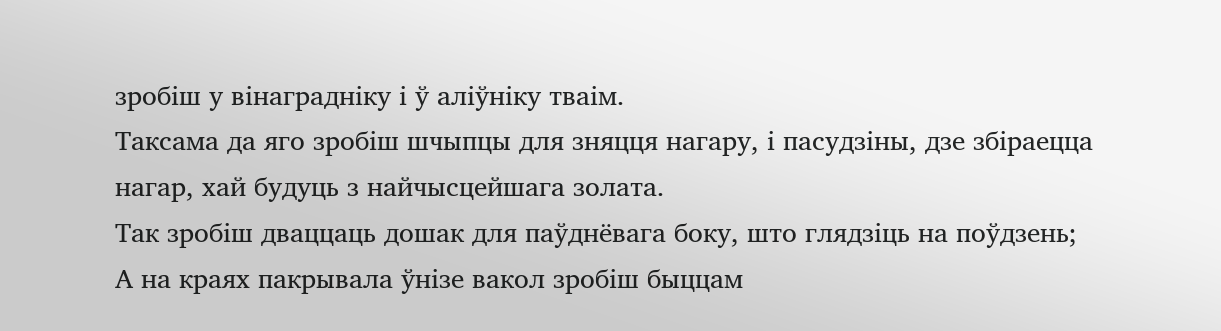зробіш у вінаградніку і ў аліўніку тваім.
Таксама да яго зробіш шчыпцы для зняцця нагару, і пасудзіны, дзе збіраецца нагар, хай будуць з найчысцейшага золата.
Так зробіш дваццаць дошак для паўднёвага боку, што глядзіць на поўдзень;
А на краях пакрывала ўнізе вакол зробіш быццам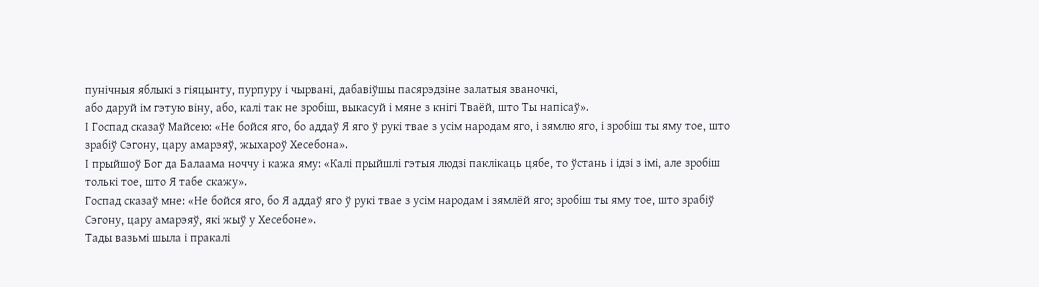пунічныя яблыкі з гіяцынту, пурпуру і чырвані, дабавіўшы пасярэдзіне залатыя званочкі,
або даруй ім гэтую віну, або, калі так не зробіш, выкасуй і мяне з кнігі Тваёй, што Ты напісаў».
І Госпад сказаў Майсею: «Не бойся яго, бо аддаў Я яго ў рукі твае з усім народам яго, і зямлю яго, і зробіш ты яму тое, што зрабіў Сэгону, цару амарэяў, жыхароў Хесебона».
І прыйшоў Бог да Балаама ноччу і кажа яму: «Калі прыйшлі гэтыя людзі паклікаць цябе, то ўстань і ідзі з імі, але зробіш толькі тое, што Я табе скажу».
Госпад сказаў мне: «Не бойся яго, бо Я аддаў яго ў рукі твае з усім народам і зямлёй яго; зробіш ты яму тое, што зрабіў Сэгону, цару амарэяў, які жыў у Хесебоне».
Тады вазьмі шыла і пракалі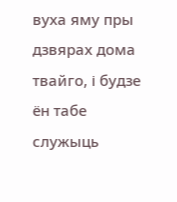вуха яму пры дзвярах дома твайго, і будзе ён табе служыць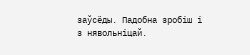заўсёды. Падобна зробіш і з нявольніцай.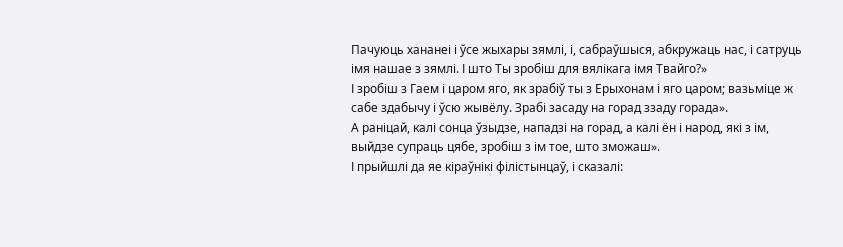Пачуюць хананеі і ўсе жыхары зямлі, і, сабраўшыся, абкружаць нас, і сатруць імя нашае з зямлі. І што Ты зробіш для вялікага імя Твайго?»
І зробіш з Гаем і царом яго, як зрабіў ты з Ерыхонам і яго царом; вазьміце ж сабе здабычу і ўсю жывёлу. Зрабі засаду на горад ззаду горада».
А раніцай, калі сонца ўзыдзе, нападзі на горад, а калі ён і народ, які з ім, выйдзе супраць цябе, зробіш з ім тое, што зможаш».
І прыйшлі да яе кіраўнікі філістынцаў, і сказалі: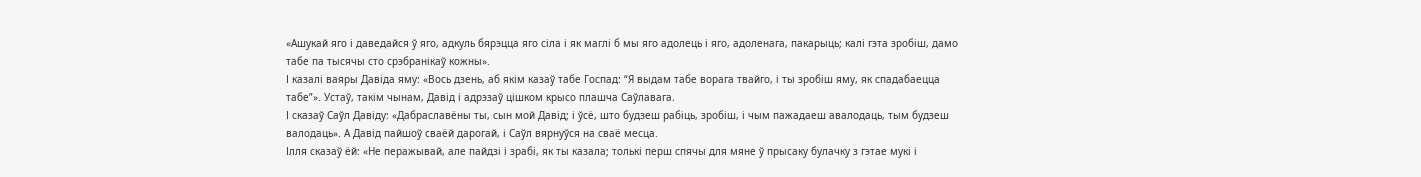«Ашукай яго і даведайся ў яго, адкуль бярэцца яго сіла і як маглі б мы яго адолець і яго, адоленага, пакарыць; калі гэта зробіш, дамо табе па тысячы сто срэбранікаў кожны».
І казалі ваяры Давіда яму: «Вось дзень, аб якім казаў табе Госпад: “Я выдам табе ворага твайго, і ты зробіш яму, як спадабаецца табе”». Устаў, такім чынам, Давід і адрэзаў цішком крысо плашча Саўлавага.
І сказаў Саўл Давіду: «Дабраславёны ты, сын мой Давід; і ўсё, што будзеш рабіць, зробіш, і чым пажадаеш авалодаць, тым будзеш валодаць». А Давід пайшоў сваёй дарогай, і Саўл вярнуўся на сваё месца.
Ілля сказаў ёй: «Не перажывай, але пайдзі і зрабі, як ты казала; толькі перш спячы для мяне ў прысаку булачку з гэтае мукі і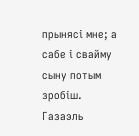прынясі мне; а сабе і свайму сыну потым зробіш.
Газаэль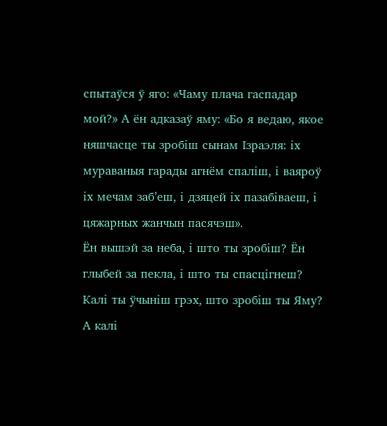спытаўся ў яго: «Чаму плача гаспадар мой?» А ён адказаў яму: «Бо я ведаю, якое няшчасце ты зробіш сынам Ізраэля: іх мураваныя гарады агнём спаліш, і ваяроў іх мечам заб’еш, і дзяцей іх пазабіваеш, і цяжарных жанчын пасячэш».
Ён вышэй за неба, і што ты зробіш? Ён глыбей за пекла, і што ты спасцігнеш?
Калі ты ўчыніш грэх, што зробіш ты Яму? А калі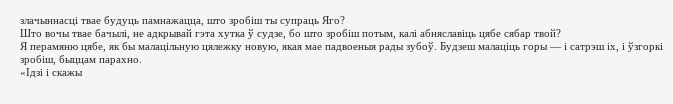злачыннасці твае будуць памнажацца, што зробіш ты супраць Яго?
Што вочы твае бачылі, не адкрывай гэта хутка ў судзе, бо што зробіш потым, калі абняславіць цябе сябар твой?
Я перамяню цябе, як бы малацільную цялежку новую, якая мае падвоеныя рады зубоў. Будзеш малаціць горы — і сатрэш іх, і ўзгоркі зробіш, быццам парахно.
«Ідзі і скажы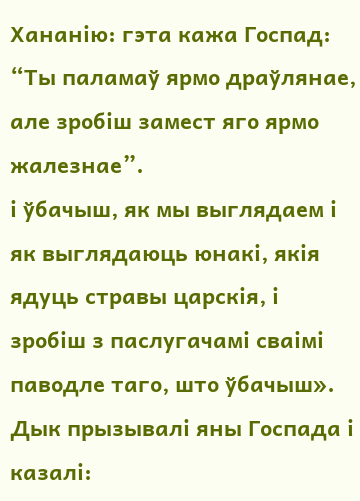Хананію: гэта кажа Госпад: “Ты паламаў ярмо драўлянае, але зробіш замест яго ярмо жалезнае”.
і ўбачыш, як мы выглядаем і як выглядаюць юнакі, якія ядуць стравы царскія, і зробіш з паслугачамі сваімі паводле таго, што ўбачыш».
Дык прызывалі яны Госпада і казалі: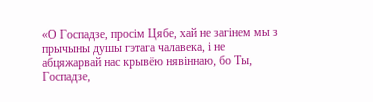«О Госпадзе, просім Цябе, хай не загінем мы з прычыны душы гэтага чалавека, і не абцяжарвай нас крывёю нявіннаю, бо Ты, Госпадзе,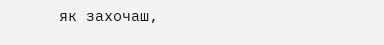як захочаш,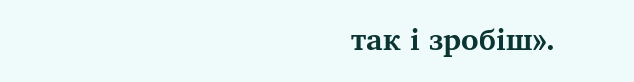так і зробіш».